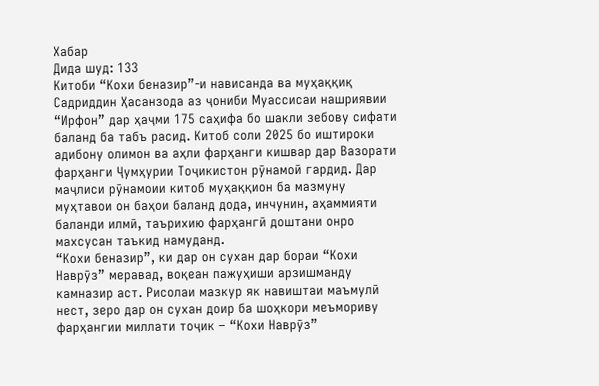Хабар
Дида шуд: 133
Китоби “Кохи беназир”-и нависанда ва муҳаққиқ Садриддин Ҳасанзода аз ҷониби Муассисаи нашриявии “Ирфон” дар ҳаҷми 175 саҳифа бо шакли зебову сифати баланд ба табъ расид. Китоб соли 2025 бо иштироки адибону олимон ва аҳли фарҳанги кишвар дар Вазорати фарҳанги Ҷумҳурии Тоҷикистон рӯнамоӣ гардид. Дар маҷлиси рӯнамоии китоб муҳаққион ба мазмуну муҳтавои он баҳои баланд дода, инчунин, аҳаммияти баланди илмӣ, таърихию фарҳангӣ доштани онро махсусан таъкид намуданд.
“Кохи беназир”, ки дар он сухан дар бораи “Кохи Наврӯз” меравад, воқеан пажуҳиши арзишманду камназир аст. Рисолаи мазкур як навиштаи маъмулӣ нест, зеро дар он сухан доир ба шоҳкори меъмориву фарҳангии миллати тоҷик – “Кохи Наврӯз”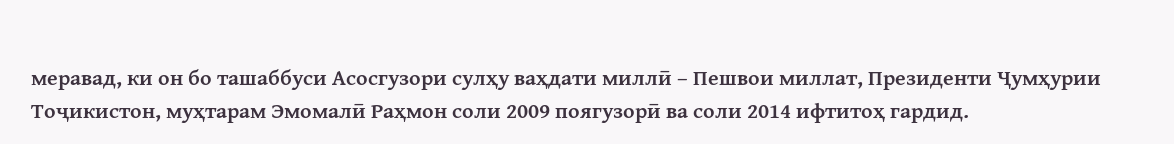меравад, ки он бо ташаббуси Асосгузори сулҳу ваҳдати миллӣ – Пешвои миллат, Президенти Ҷумҳурии Тоҷикистон, муҳтарам Эмомалӣ Раҳмон соли 2009 поягузорӣ ва соли 2014 ифтитоҳ гардид.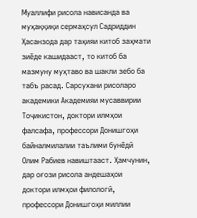Муаллифи рисола нависанда ва муҳаққиқи сермаҳсул Садриддин Ҳасанзода дар таҳияи китоб заҳмати зиёде кашидааст, то китоб ба мазмуну муҳтаво ва шакли зебо ба табъ расад. Сарсухани рисоларо академики Академияи мусаввирии Тоҷикистон, доктори илмҳои фалсафа, профессори Донишгоҳи байналмилалии таълими бунёдӣ Олим Рабиев навиштааст. Ҳамчунин, дар оғози рисола андешаҳои доктори илмҳои филологӣ, профессори Донишгоҳи миллии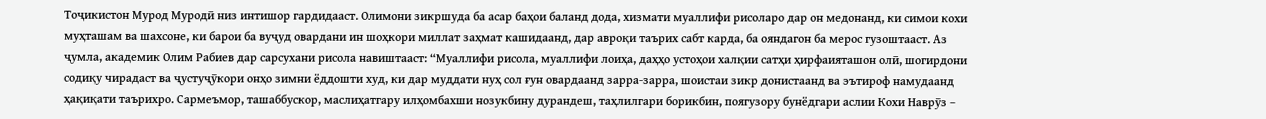Тоҷикистон Мурод Муродӣ низ интишор гардидааст. Олимони зикршуда ба асар баҳои баланд дода, хизмати муаллифи рисоларо дар он медонанд, ки симои кохи муҳташам ва шахсоне, ки барои ба вуҷуд овардани ин шоҳкори миллат заҳмат кашидаанд, дар авроқи таърих сабт карда, ба ояндагон ба мерос гузоштааст. Аз ҷумла, академик Олим Рабиев дар сарсухани рисола навиштааст: “Муаллифи рисола, муаллифи лоиҳа, даҳҳо устоҳои халқии сатҳи ҳирфаияташон олӣ, шогирдони содиқу чирадаст ва ҷустуҷӯкори онҳо зимни ёддошти худ, ки дар муддати нуҳ сол ғун овардаанд зарра-зарра, шоистаи зикр донистаанд ва эътироф намудаанд ҳақиқати таърихро. Сармеъмор, ташаббускор, маслиҳатгару илҳомбахши нозукбину дурандеш, таҳлилгари борикбин, поягузору бунёдгари аслии Кохи Наврӯз –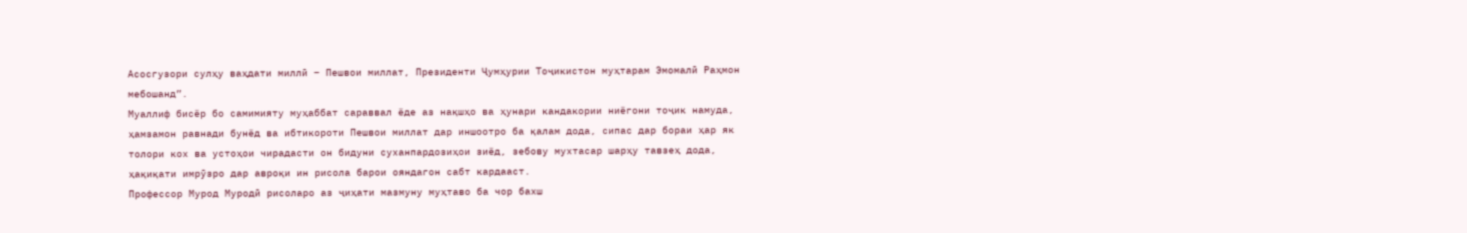Асосгузори сулҳу ваҳдати миллӣ – Пешвои миллат, Президенти Ҷумҳурии Тоҷикистон муҳтарам Эмомалӣ Раҳмон мебошанд”.
Муаллиф бисёр бо самимияту муҳаббат сараввал ёде аз нақшҳо ва ҳунари кандакории ниёгони тоҷик намуда, ҳамзамон равнади бунёд ва ибтикороти Пешвои миллат дар иншоотро ба қалам дода, сипас дар бораи ҳар як толори кох ва устоҳои чирадасти он бидуни суханпардозиҳои зиёд, зебову мухтасар шарҳу тавзеҳ дода, ҳақиқати имрӯзро дар авроқи ин рисола барои ояндагон сабт кардааст.
Профессор Мурод Муродӣ рисоларо аз ҷиҳати мазмуну муҳтаво ба чор бахш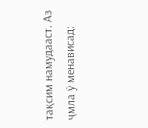тақсим намудааст. Аз ҷмла ӯ менависад: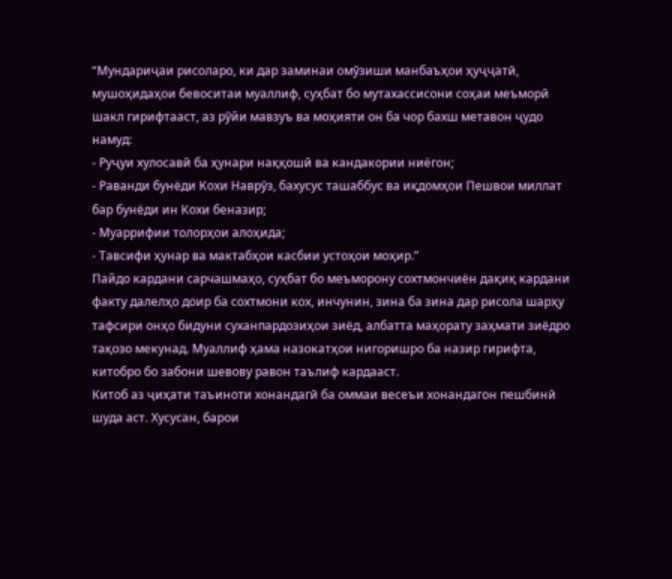“Мундариҷаи рисоларо, ки дар заминаи омӯзиши манбаъҳои ҳуҷҷатӣ, мушоҳидаҳои бевоситаи муаллиф, суҳбат бо мутахассисони соҳаи меъморӣ шакл гирифтааст, аз рӯйи мавзуъ ва моҳияти он ба чор бахш метавон ҷудо намуд:
- Руҷуи хулосавӣ ба ҳунари наққошӣ ва кандакории ниёгон;
- Раванди бунёди Кохи Наврӯз, бахусус ташаббус ва иқдомҳои Пешвои миллат бар бунёди ин Кохи беназир;
- Муаррифии толорҳои алоҳида;
- Тавсифи ҳунар ва мактабҳои касбии устоҳои моҳир.”
Пайдо кардани сарчашмаҳо, суҳбат бо меъморону сохтмончиён дақиқ кардани факту далелҳо доир ба сохтмони кох, инчунин, зина ба зина дар рисола шарҳу тафсири онҳо бидуни суханпардозиҳои зиёд, албатта маҳорату заҳмати зиёдро тақозо мекунад. Муаллиф ҳама назокатҳои нигоришро ба назир гирифта, китобро бо забони шевову равон таълиф кардааст.
Китоб аз ҷиҳати таъиноти хонандагӣ ба оммаи весеъи хонандагон пешбинӣ шуда аст. Хусусан, барои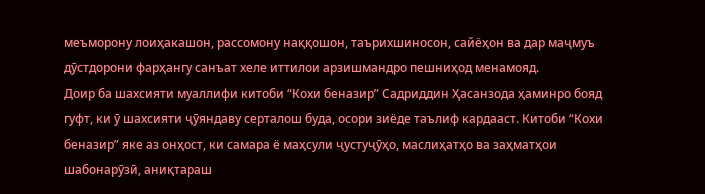меъморону лоиҳакашон, рассомону наққошон, таърихшиносон, сайёҳон ва дар маҷмуъ дӯстдорони фарҳангу санъат хеле иттилои арзишмандро пешниҳод менамояд.
Доир ба шахсияти муаллифи китоби “Кохи беназир” Садриддин Ҳасанзода ҳаминро бояд гуфт, ки ӯ шахсияти ҷӯяндаву серталош буда, осори зиёде таълиф кардааст. Китоби “Кохи беназир” яке аз онҳост, ки самара ё маҳсули ҷустуҷӯҳо, маслиҳатҳо ва заҳматҳои шабонарӯзӣ, аниқтараш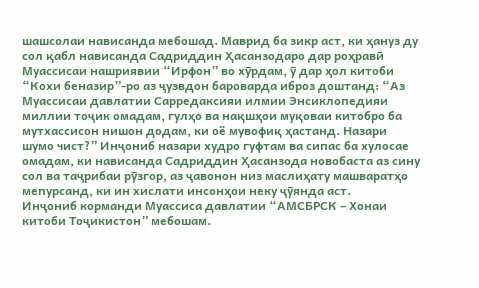шашсолаи нависанда мебошад. Маврид ба зикр аст, ки ҳануз ду сол қабл нависанда Садриддин Ҳасанзодаро дар роҳравӣ Муассисаи нашриявии “Ирфон” во хӯрдам, ӯ дар ҳол китоби “Кохи беназир”-ро аз ҷузвдон бароварда иброз доштанд: “Аз Муассисаи давлатии Сарредаксияи илмии Энсиклопедияи миллии тоҷик омадам, гулҳо ва нақшҳои муқоваи китобро ба мутхассисон нишон додам, ки оё мувофиқ ҳастанд. Назари шумо чист?” Инҷониб назари худро гуфтам ва сипас ба хулосае омадам, ки нависанда Садриддин Ҳасанзода новобаста аз сину сол ва таҷрибаи рӯзгор, аз ҷавонон низ маслиҳату машваратҳо мепурсанд, ки ин хислати инсонҳои неку ҷӯянда аст.
Инҷониб корманди Муассиса давлатии “АМСБРСК – Хонаи китоби Тоҷикистон” мебошам.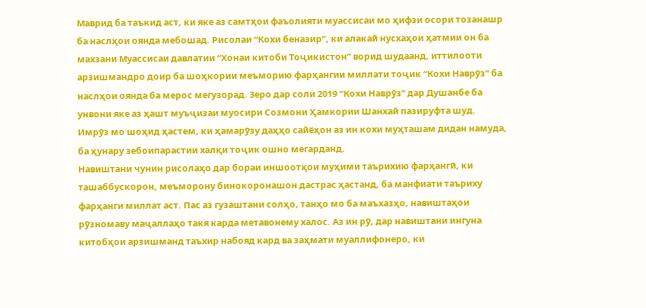Маврид ба таъкид аст, ки яке аз самтҳои фаъолияти муассисаи мо ҳифзи осори тозанашр ба наслҳои оянда мебошад. Рисолаи “Кохи беназир”, ки алакай нусхаҳои ҳатмии он ба махзани Муассисаи давлатии “Хонаи китоби Тоҷикистон” ворид шудаанд, иттилооти арзишмандро доир ба шоҳкории меъморию фарҳангии миллати тоҷик “Кохи Наврӯз” ба наслҳои оянда ба мерос мегузорад. Зеро дар соли 2019 “Кохи Наврӯз” дар Душанбе ба унвони яке аз ҳашт муъҷизаи муосири Созмони Ҳамкории Шанхай пазируфта шуд. Имрӯз мо шоҳид ҳастем, ки ҳамарӯзу даҳҳо сайёҳон аз ин кохи муҳташам дидан намуда, ба ҳунару зебоипарастии халқи тоҷик ошно мегарданд.
Навиштани чунин рисолаҳо дар бораи иншоотҳои муҳими таърихию фарҳангӣ, ки ташаббускорон, меъморону бинокоронашон дастрас ҳастанд, ба манфиати таъриху фарҳанги миллат аст. Пас аз гузаштани солҳо, танҳо мо ба маъхазҳо, навиштаҳои рӯзномаву маҷаллаҳо такя карда метавонему халос. Аз ин рӯ, дар навиштани ингуна китобҳои арзишманд таъхир набояд кард ва заҳмати муаллифонеро, ки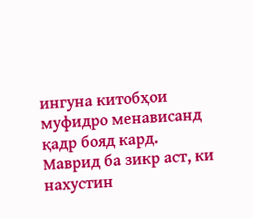ингуна китобҳои муфидро менависанд қадр бояд кард.
Маврид ба зикр аст, ки нахустин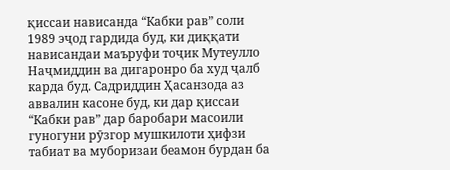қиссаи нависанда “Кабки рав” соли 1989 эҷод гардида буд, ки диққати нависандаи маъруфи тоҷик Мутеулло Наҷмиддин ва дигаронро ба худ ҷалб карда буд. Садриддин Ҳасанзода аз аввалин касоне буд, ки дар қиссаи “Кабки рав” дар баробари масоили гуногуни рӯзгор мушкилоти ҳифзи табиат ва муборизаи беамон бурдан ба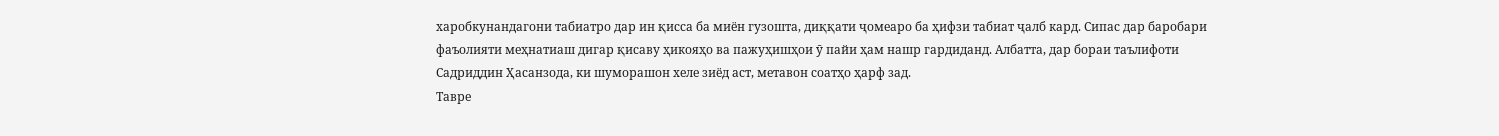харобкунандагони табиатро дар ин қисса ба миён гузошта, диққати ҷомеаро ба ҳифзи табиат ҷалб кард. Сипас дар баробари фаъолияти меҳнатиаш дигар қисаву ҳикояҳо ва пажуҳишҳои ӯ пайи ҳам нашр гардиданд. Албатта, дар бораи таълифоти Садриддин Ҳасанзода, ки шуморашон хеле зиёд аст, метавон соатҳо ҳарф зад.
Тавре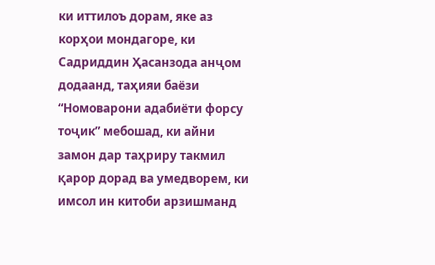ки иттилоъ дорам, яке аз корҳои мондагоре, ки Садриддин Ҳасанзода анҷом додаанд, таҳияи баёзи “Номоварони адабиёти форсу тоҷик” мебошад, ки айни замон дар таҳриру такмил қарор дорад ва умедворем, ки имсол ин китоби арзишманд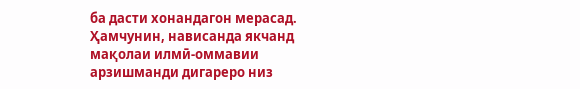ба дасти хонандагон мерасад.
Ҳамчунин, нависанда якчанд мақолаи илмӣ-оммавии арзишманди дигареро низ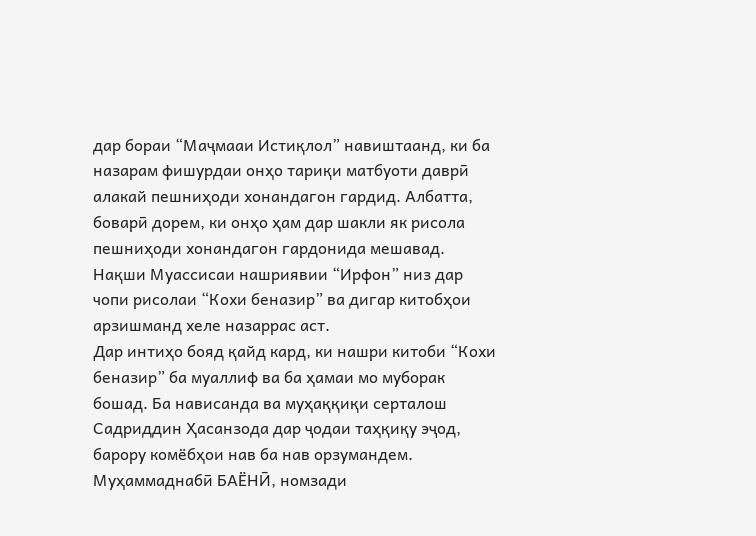дар бораи “Маҷмааи Истиқлол” навиштаанд, ки ба назарам фишурдаи онҳо тариқи матбуоти даврӣ алакай пешниҳоди хонандагон гардид. Албатта, боварӣ дорем, ки онҳо ҳам дар шакли як рисола пешниҳоди хонандагон гардонида мешавад.
Нақши Муассисаи нашриявии “Ирфон” низ дар чопи рисолаи “Кохи беназир” ва дигар китобҳои арзишманд хеле назаррас аст.
Дар интиҳо бояд қайд кард, ки нашри китоби “Кохи беназир” ба муаллиф ва ба ҳамаи мо муборак бошад. Ба нависанда ва муҳаққиқи серталош Садриддин Ҳасанзода дар ҷодаи таҳқиқу эҷод, барору комёбҳои нав ба нав орзумандем.
Муҳаммаднабӣ БАЁНӢ, номзади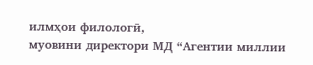илмҳои филологӣ,
муовини директори МД “Агентии миллии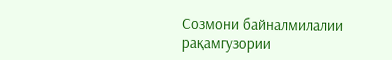Созмони байналмилалии
рақамгузории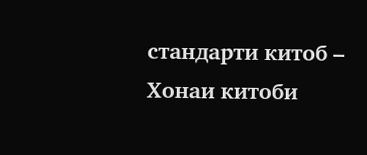стандарти китоб – Хонаи китоби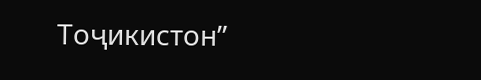Тоҷикистон”